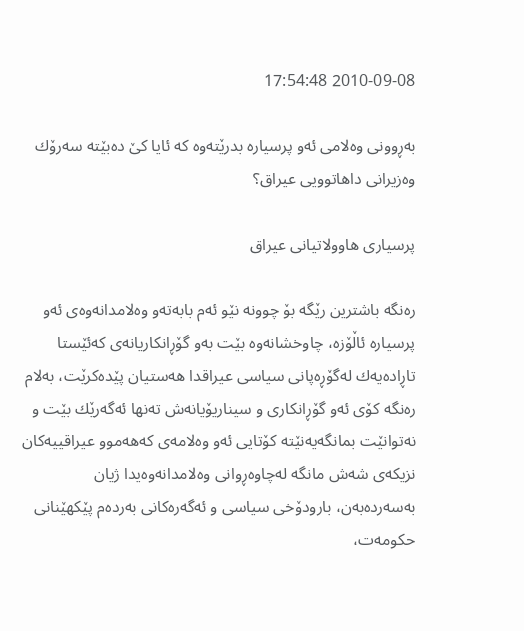2010-09-08 17:54:48

به‌ڕوونی وه‌لامی ئه‌و پرسیاره‌ بدرێته‌وه‌ كه‌ ئایا كێ ده‌بێته‌ سه‌رۆك وه‌زیرانی داهاتوویی عیراق؟

پرسیاری هاوولاتیانی عیراق

ره‌نگه‌ باشترین رێگه‌ بۆ چوونه‌ نێو ئه‌م بابه‌ته‌و وه‌لامدانه‌وه‌ی ئه‌و پرسیاره‌ ئاڵۆزه‌، چاوخشانه‌وه‌ بێت به‌و گۆڕانكاریانه‌ی كه‌ئێستا تاڕاده‌یه‌ك له‌گۆڕه‌پانی سیاسی عیراقدا هه‌ستیان پێده‌كرێت، به‌لام ره‌نگه‌ كۆی ئه‌و گۆڕانكاری و سیناریۆیانه‌ش ته‌نها ئه‌گه‌رێك بێت و نه‌توانێت بمانگه‌یه‌نێته‌ كۆتایی ئه‌و وه‌لامه‌ی كه‌هه‌موو عیراقییه‌كان نزیكه‌ی شه‌ش مانگه‌ له‌چاوه‌ڕوانی وه‌لامدانه‌وه‌یدا ژیان به‌سه‌رده‌به‌ن، بارودۆخی سیاسی و ئه‌گه‌ره‌كانی به‌رده‌م پێكهێنانی حكومه‌ت،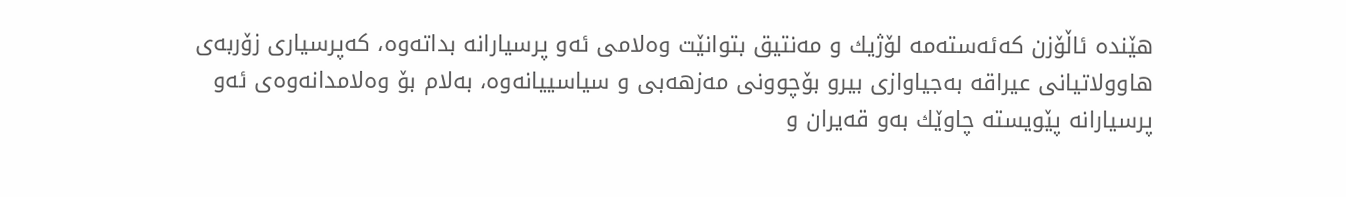هێنده‌ ئاڵۆزن كه‌ئه‌سته‌مه‌ لۆژیك و مه‌نتیق بتوانێت وه‌لامی ئه‌و پرسیارانه‌ بداته‌وه‌، كه‌پرسیاری زۆربه‌ی هاوولاتیانی عیراقه‌ به‌جیاوازی بیرو بۆچوونی مه‌زهه‌بی و سیاسییانه‌وه‌، به‌لام بۆ وه‌لامدانه‌وه‌ی ئه‌و پرسیارانه‌ پێویسته‌ چاوێك به‌و قه‌یران و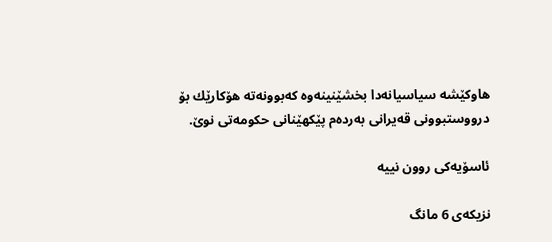هاوكێشه‌ سیاسیانه‌دا بخشێنینه‌وه‌ كه‌بوونه‌ته‌ هۆكارێك بۆ درووستبوونی قه‌یرانی به‌رده‌م پێكهێنانی حكومه‌تی نوێ.

ئاسۆیه‌كی روون نییه‌

نزیكه‌ی 6 مانگ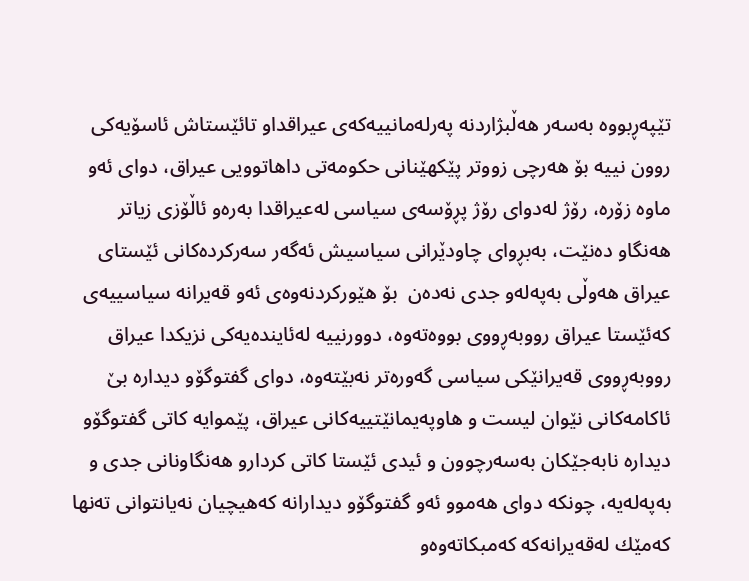تێپه‌ڕبووه‌ به‌سه‌ر هه‌ڵبژاردنه‌ په‌رله‌مانییه‌كه‌ی عیراقداو تائێستاش ئاسۆیه‌كی روون نییه‌ بۆ هه‌رچی زووتر پێكهێنانی حكومه‌تی داهاتوویی عیراق، دوای ئه‌و ماوه‌ زۆره‌، رۆژ له‌دوای رۆژ پڕۆسه‌ی سیاسی له‌عیراقدا به‌ره‌و ئاڵۆزی زیاتر هه‌نگاو ده‌نێت، به‌بڕوای چاودێرانی سیاسیش ئه‌گه‌ر سه‌ركرده‌كانی ئێستای عیراق هه‌وڵی به‌په‌له‌و جدی نه‌ده‌ن  بۆ هێوركردنه‌وه‌ی ئه‌و قه‌یرانه‌ سیاسییه‌ی كه‌ئێستا عیراق رووبه‌ڕووی بووه‌ته‌وه‌، دوورنییه‌ له‌ئاینده‌یه‌كی نزیكدا عیراق رووبه‌ڕووی قه‌یرانێكی سیاسی گه‌وره‌تر نه‌بێته‌وه‌، دوای گفتوگۆو دیداره‌ بێ ئاكامه‌كانی نێوان لیست و هاوپه‌یمانێتییه‌كانی عیراق، پێموایه‌ كاتی گفتوگۆو دیداره‌ نابه‌جێكان به‌سه‌رچوون و ئیدی ئێستا كاتی كردارو هه‌نگاونانی جدی و به‌په‌له‌یه‌، چونكه‌ دوای هه‌موو ئه‌و گفتوگۆو دیدارانه‌ كه‌هیچیان نه‌یانتوانی ته‌نها كه‌مێك له‌قه‌یرانه‌كه‌ كه‌مبكاته‌وه‌و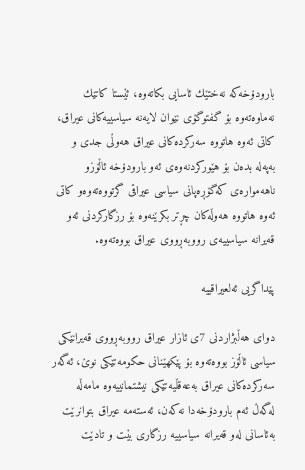بارودۆخه‌كه‌ نه‌ختێك ئاسایی بكاته‌وه‌، ئێستا كاتێك نه‌ماوه‌ته‌وه‌ بۆ گفتوگۆی نێوان لایه‌نه‌ سیاسییه‌كانی عیراق، كاتی ئه‌وه‌ هاتووه‌ سه‌ركرده‌كانی عیراق هه‌وڵی جدی و به‌په‌له‌ بده‌ن بۆ هێوركردنه‌وه‌ی ئه‌و بارودۆخه‌ ئاڵۆزو ناهه‌مواره‌ی كه‌گۆڕه‌پانی سیاسی عیراقی گرتووه‌ته‌وه‌و كاتی ئه‌وه‌ هاتووه‌ هه‌وڵه‌كان چڕتر بكرێنه‌وه‌ بۆ رزگاركردنی ئه‌و قه‌یرانه‌ سیاسییه‌ی رووبه‌ڕووی عیراق بووه‌ته‌وه‌.

پێداگریی ئه‌لعیراقییه‌

دوای هه‌ڵبژاردنی 7ی ئازار عیراق رووبه‌ڕووی قه‌یرانێكی سیاسی ئاڵۆز بووه‌ته‌وه‌ بۆ پێكهێنانی حكومه‌تێكی نوێ، ئه‌گه‌ر سه‌ركرده‌كانی عیراق به‌عه‌قڵیه‌تێكی نیشتمانییه‌وه‌ مامه‌ڵه‌ له‌گه‌ڵ ئه‌م بارودۆخه‌دا نه‌كه‌ن، ئه‌سته‌مه‌ عیراق بتوانرێت به‌ئاسانی له‌و قه‌یرانه‌ سیاسییه‌ رزگاری بێت و تادێت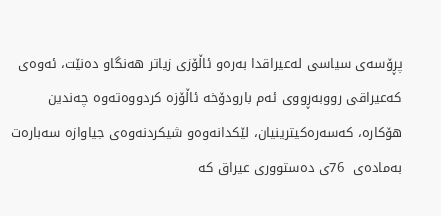پڕۆسه‌ی سیاسی له‌عیراقدا به‌ره‌و ئاڵۆزی زیاتر هه‌نگاو ده‌نێت، ئه‌وه‌ی كه‌عیراقی رووبه‌ڕووی ئه‌م بارودۆخه‌ ئاڵۆزه‌ كردووه‌ته‌وه‌ چه‌ندین هۆكاره‌، كه‌سه‌ره‌كیترینیان، لێكدانه‌وه‌و شیكردنه‌وه‌ی جیاوازه‌ سه‌باره‌ت به‌ماده‌ی  76ی ده‌ستووری عیراق كه‌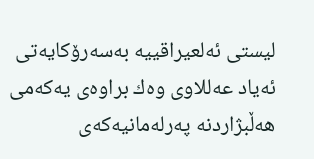لیستی ئه‌لعیراقییه‌ به‌سه‌رۆكایه‌تی ئه‌یاد عه‌للاوی وه‌ك براوه‌ی یه‌كه‌می هه‌ڵبژاردنه‌ په‌رله‌مانیه‌كه‌ی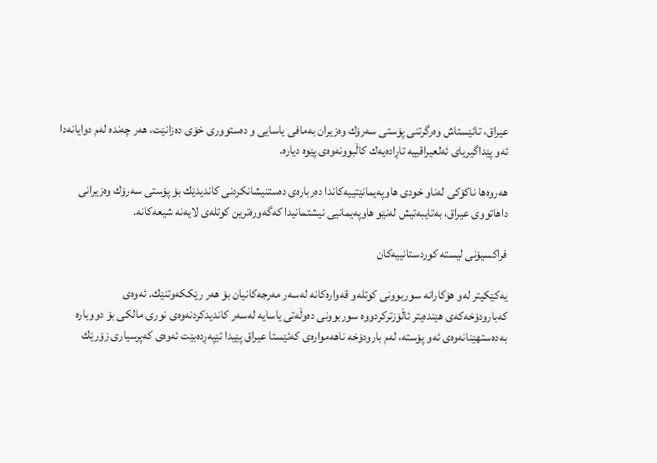عیراق، تائێستاش وه‌رگرتنی پۆستی سه‌رۆك وه‌زیران به‌مافی یاسایی و ده‌ستووری خۆی ده‌زانێت، هه‌ر چه‌نده‌ له‌م دوایانه‌دا ئه‌و پێداگیریای ئه‌لعیراقییه‌ تاڕاده‌یه‌ك كاڵبوونه‌وه‌ی پێوه‌ دیاره‌.

هه‌روه‌ها ناكۆكی له‌ناو خودی هاوپه‌یمانێتییه‌كاندا ده‌رباره‌ی ده‌ستنیشانكردنی كاندیدێك بۆ پۆستی سه‌رۆك وه‌زیرانی داهاتووی عیراق، به‌تایبه‌تیش له‌نێو هاوپه‌یمانیی نیشتمانیدا كه‌گه‌وره‌ترین كوتله‌ی لایه‌نه‌ شیعه‌كانه‌.

فراكسیۆنی لیسته‌ كوردستانییه‌كان

یه‌كێكیتر له‌و هۆكارانه‌ سوربوونی كوتله‌و قه‌واره‌كانه‌ له‌سه‌ر مه‌رجه‌كانیان بۆ هه‌ر رێككه‌وتنێك. ئه‌وه‌ی كه‌بارودۆخه‌كه‌ی هێنده‌یتر ئاڵۆزتركردووه‌ سوربوونی ده‌وڵه‌تی یاسایه‌ له‌سه‌ر كاندیدكردنه‌وه‌ی نوری مالكی بۆ دووباره‌ به‌ده‌ستهێنانه‌وه‌ی ئه‌و پۆسته‌، له‌م بارودۆخه‌ ناهه‌مواره‌ی كه‌ئێستا عیراق پێیدا تێپه‌ڕده‌بێت ئه‌وه‌ی كه‌پرسیاری زۆرێك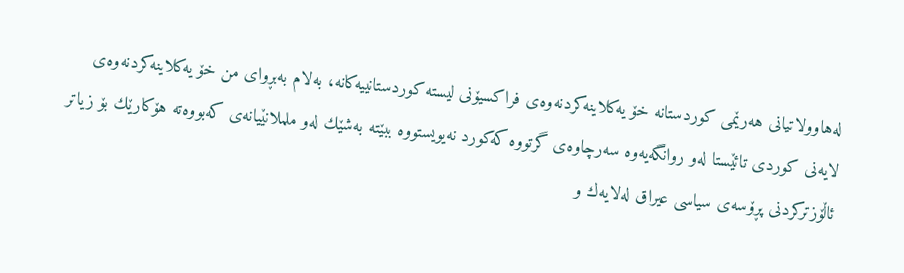له‌هاوولاتیانی هه‌رێمی كوردستانه‌ خۆ یه‌كلاینه‌كردنه‌وه‌ی فراكسیۆنی لیسته‌ كوردستانییه‌كانه‌، به‌لام به‌بڕوای من خۆ یه‌كلاینه‌كردنه‌وه‌ی لایه‌نی كوردی تائێستا له‌و روانگه‌یه‌وه‌ سه‌رچاوه‌ی گرتووه‌ كه‌كورد نه‌یویستووه‌ ببێته‌ به‌شێك له‌و ململانێیانه‌ی كه‌بووه‌ته‌ هۆكارێك بۆ زیاتر ئاڵۆزتركردنی پڕۆسه‌ی سیاسی عیراق له‌لایه‌ك و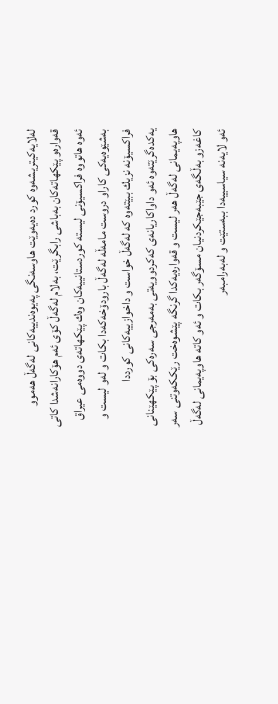له‌لایه‌كیتریشه‌وه‌ كورد ده‌یه‌وێت هاوسه‌نگی په‌یوه‌ندییه‌كانی له‌گه‌ڵ هه‌موو قه‌واره‌و پێكهاته‌كان به‌باشی رابگرێت، به‌لام له‌گه‌ڵ كۆی ئه‌م هۆكارانه‌شدا كاتی ئه‌وه‌ هاتووه‌ فراكسیۆنی لیسته‌ كوردستانییه‌كان وه‌ك پێكهاته‌ی دووه‌می عیراق به‌شێوه‌یه‌كی كاراو دروست مامه‌ڵه‌ له‌گه‌ڵ بارودۆخه‌كه‌دا بكات و له‌و لیست و فراكسیۆنه‌ نزیك ببێته‌وه‌ كه‌ له‌گه‌ڵ خواست و داخوازییه‌كانی كورددا یه‌كده‌گرێته‌وه‌ ئه‌و داواكاریانه‌ی كه‌كردوویه‌تی به‌مه‌رجی سه‌ره‌كی بۆ پێكهێنانی هاوپه‌یمانی له‌گه‌ڵ هه‌ر لیست و قه‌واره‌یه‌كدا گرنگه‌ پێشوه‌خت رێككه‌وتنی سه‌ر كاغه‌زو به‌ڵگه‌ی جێبه‌جێكردنیان مسۆگه‌ر بكات و ئه‌و كاته‌ هاوپه‌یمانی له‌گه‌ڵ ئه‌و لایه‌نه‌ سیاسییه‌دا ببه‌ستێت و له‌به‌رامبه‌ر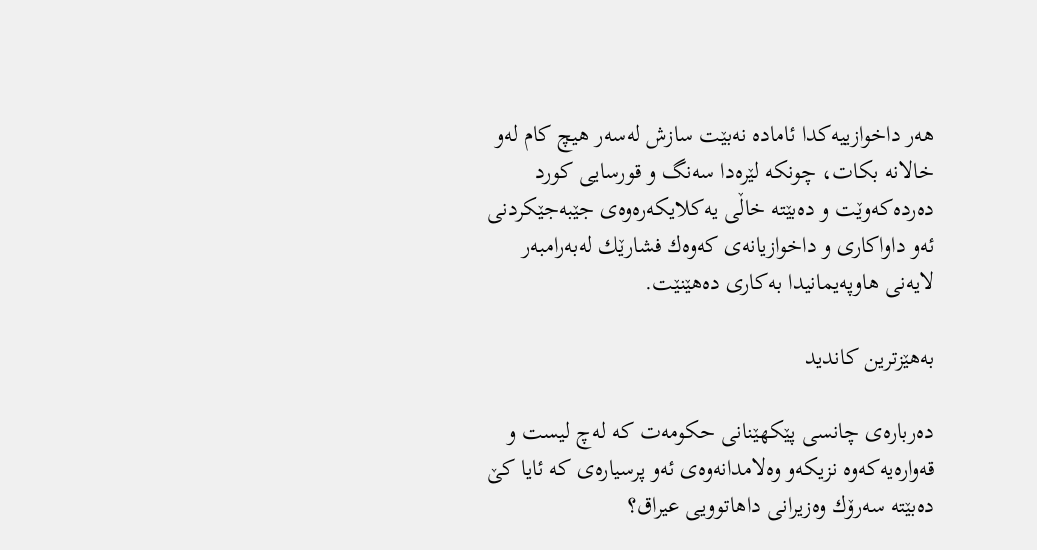هه‌ر داخوازییه‌كدا ئاماده‌ نه‌بێت سازش له‌سه‌ر هیچ كام له‌و خالانه‌ بكات، چونكه‌ لێره‌دا سه‌نگ و قورسایی كورد ده‌رده‌كه‌وێت و ده‌بێته‌ خاڵی یه‌كلایكه‌ره‌وه‌ی جێبه‌جێكردنی ئه‌و داواكاری و داخوازیانه‌ی كه‌وه‌ك فشارێك له‌به‌رامبه‌ر لایه‌نی هاوپه‌یمانیدا به‌كاری ده‌هێنێت.

به‌هێزترین كاندید

ده‌رباره‌ی چانسی پێكهێنانی حكومه‌ت كه‌ له‌چ لیست و قه‌واره‌یه‌كه‌وه‌ نزیكه‌و وه‌لامدانه‌وه‌ی ئه‌و پرسیاره‌ی كه‌ ئایا كێ ده‌بێته‌ سه‌رۆك وه‌زیرانی داهاتوویی عیراق؟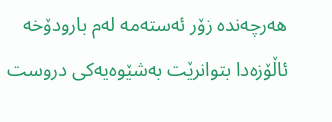هه‌رچه‌نده‌ زۆر ئه‌سته‌مه‌ له‌م بارودۆخه‌ ئاڵۆزه‌دا بتوانرێت به‌شێوه‌یه‌كی دروست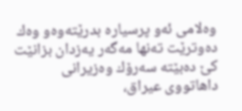وه‌لامی ئه‌و پرسیاره‌ بدرێته‌وه‌و وه‌ك ده‌وترێت ته‌نها مه‌گه‌ر یه‌زدان بزانێت كێ ده‌بێته‌ سه‌رۆك وه‌زیرانی داهاتووی عیراق،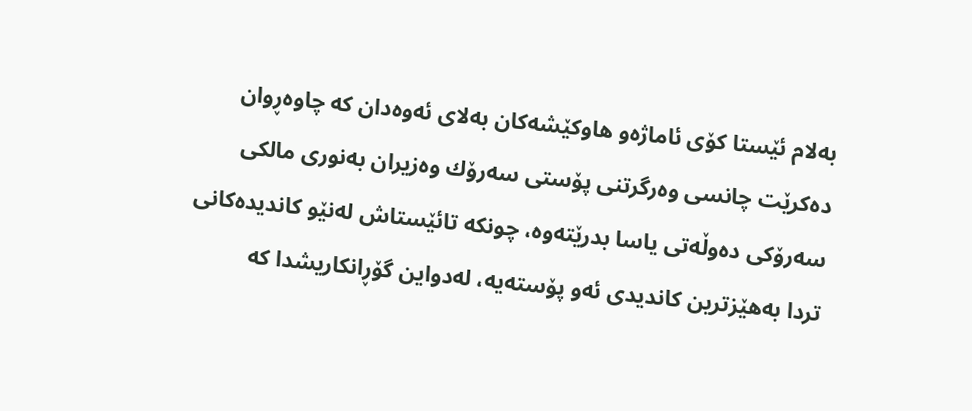به‌لام ئێستا كۆی ئاماژه‌و هاوكێشه‌كان به‌لای ئه‌وه‌دان كه‌ چاوه‌ڕوان ده‌كرێت چانسی وه‌رگرتنی پۆستی سه‌رۆك وه‌زیران به‌نوری مالكی سه‌رۆكی ده‌وڵه‌تی یاسا بدرێته‌وه‌، چونكه‌ تائێستاش له‌نێو كاندیده‌كانی تردا به‌هێزترین كاندیدی ئه‌و پۆسته‌یه‌، له‌دواین گۆڕانكاریشدا كه‌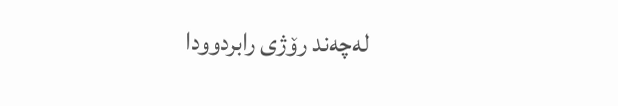له‌چه‌ند رۆژی رابردوودا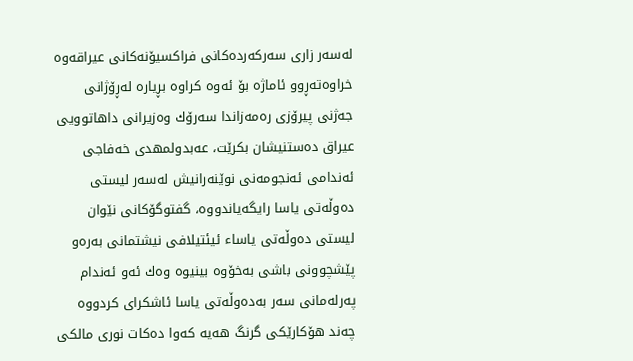له‌سه‌ر زاری سه‌ركه‌رده‌كانی فراكسیۆنه‌كانی عیراقه‌وه‌ خراوه‌ته‌ڕوو ئاماژه‌ بۆ ئه‌وه‌ كراوه‌ بڕیاره‌ له‌ڕۆژانی جه‌ژنی پیرۆزی ره‌مه‌زاندا سه‌رۆك وه‌زیرانی داهاتوویی عیراق ده‌ستنیشان بكرێت، عه‌بدولمهدی خه‌فاجی ئه‌ندامی ئه‌نجومه‌نی نوێنه‌رانیش له‌سه‌ر لیستی ده‌وڵه‌تی یاسا رایگه‌یاندووه‌، گفتوگۆكانی نێوان لیستی ده‌وڵه‌تی یاساء ئیئتیلافی نیشتمانی به‌ره‌و پێشچوونی باشی به‌خۆوه‌ بینیوه‌ وه‌ك ئه‌و ئه‌ندام په‌رله‌مانی سه‌ر به‌ده‌وڵه‌تی یاسا ئاشكرای كردووه‌ چه‌ند هۆكارێكی گرنگ هه‌یه‌ كه‌وا ده‌كات نوری مالكی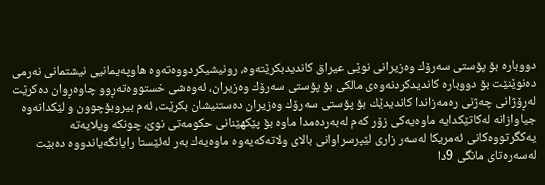دووباره‌ بۆ پۆستی سه‌رۆك وه‌زیرانی نوێی عیراق كاندیدبكرێته‌وه‌، رونیشیكردووه‌ته‌وه‌ هاوپه‌یمانیی نیشتمانی نه‌رمی ده‌نوێنێت بۆ دووباره‌ كاندیدكردنه‌وه‌ی مالكی بۆ پۆستی سه‌رۆك وه‌زیران، ئه‌وه‌شی خستووه‌ته‌ڕوو چاوه‌ڕوان ده‌كرێت له‌ڕۆژانی چه‌ژنی ره‌مه‌زاندا كاندیدێك بۆ پۆستی سه‌رۆك وه‌زیران ده‌ستنیشان بكرێت، ئه‌م بیروبۆچوون و لێكدانه‌وه‌ جیاوازانه‌ له‌كاتێكدایه‌ ماوه‌یه‌كی زۆر كه‌م له‌به‌رده‌مدا ماوه‌ بۆ پێكهێنانی حكومه‌تی نوێ، چونكه‌ ویلایه‌ته‌ یه‌كگرتووه‌كانی ئه‌مریكا له‌سه‌ر زاری لێپرسراوانی بالای ولاته‌كه‌یه‌وه‌ ماوه‌یه‌ك به‌ر له‌ئێستا رایانگه‌یاندووه‌ ده‌بێت له‌سه‌ره‌تای مانگی 9دا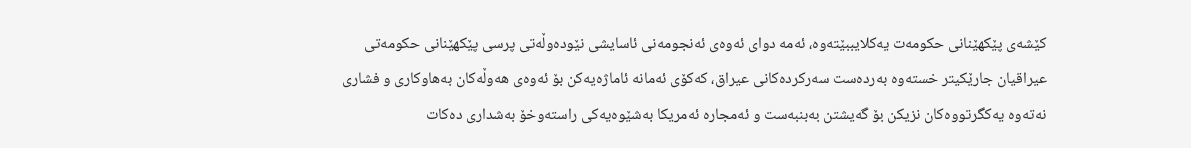كێشه‌ی پێكهێنانی حكومه‌ت یه‌كلایببێته‌وه‌، ئه‌مه‌ دوای ئه‌وه‌ی ئه‌نجومه‌نی ئاسایشی نێوده‌وڵه‌تی پرسی پێكهێنانی حكومه‌تی عیراقیان جارێكیتر خسته‌وه‌ به‌رده‌ست سه‌ركرده‌كانی عیراق، كه‌كۆی ئه‌مانه‌ ئاماژه‌یه‌كن بۆ ئه‌وه‌ی هه‌وڵه‌كان به‌هاوكاری و فشاری نه‌ته‌وه‌ یه‌كگرتووه‌كان نزیكن بۆ گه‌یشتن به‌بنبه‌ست و ئه‌مجاره‌ ئه‌مریكا به‌شێوه‌یه‌كی راسته‌وخۆ به‌شداری ده‌كات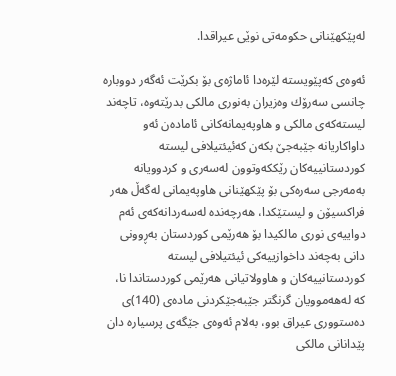له‌پێكهێنانی حكومه‌تی نوێی عیراقدا.

ئه‌وه‌ی كه‌پێویسته‌ لێره‌دا ئاماژه‌ی بۆ بكرێت ئه‌گه‌ر دووباره‌ چانسی سه‌رۆك وه‌زیران به‌نوری مالكی بدرێته‌وه‌، تاچه‌ند لیسته‌كه‌ی مالكی و هاوپه‌یمانه‌كانی ئاماده‌ن ئه‌و داواكاریانه‌ جێبه‌جێ بكه‌ن كه‌ئیئتیلافی لیسته‌ كوردستانییه‌كان رێككه‌وتوون له‌سه‌ری و كردوویانه‌ به‌مه‌رجی سه‌ره‌كی بۆ پێكهێنانی هاوپه‌یمانی له‌گه‌ڵ هه‌ر فراكسیۆن و لیستێكدا، هه‌رچه‌نده‌ له‌سه‌ردانه‌كه‌ی ئه‌م دواییه‌ی نوری مالكیدا بۆ هه‌رێمی كوردستان به‌ڕوونی دانی به‌چه‌ند داخوازییه‌كی ئیئتیلافی لیسته‌ كوردستانییه‌كان و هاوولاتیانی هه‌رێمی كوردستاندا نا، كه‌ له‌هه‌موویان گرنگتر جێبه‌جێكردنی ماده‌ی (140)ی ده‌ستووری عیراق بوو، به‌لام ئه‌وه‌ی جێگه‌ی پرسیاره‌ دان پێدانانی مالكی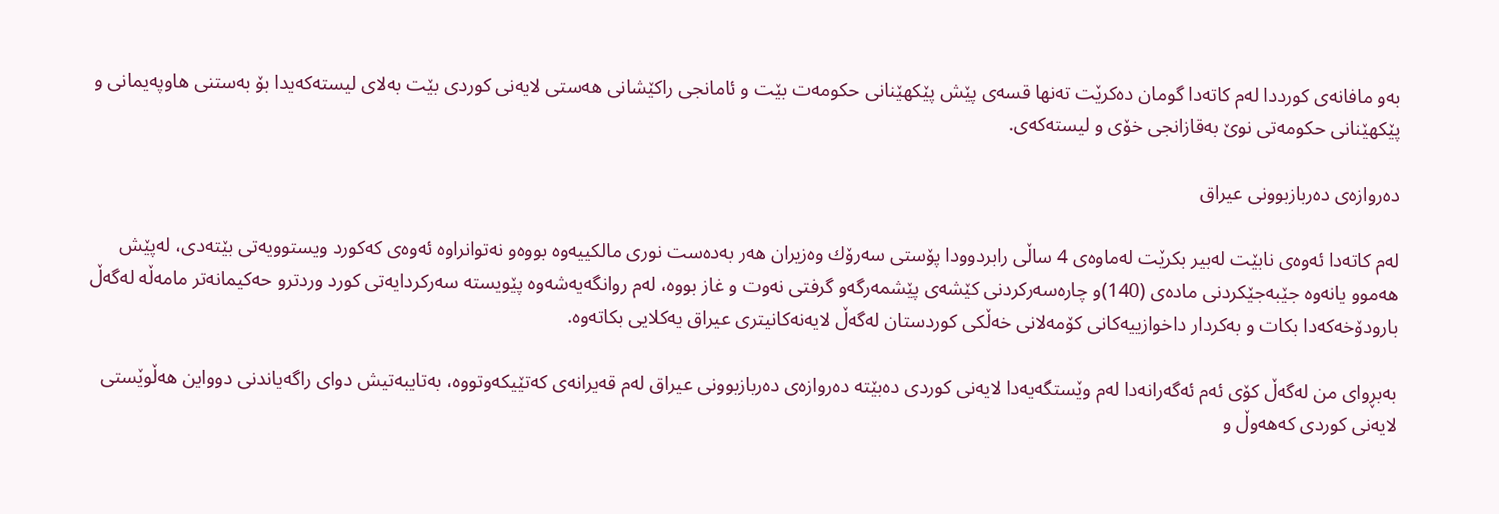به‌و مافانه‌ی كورددا له‌م كاته‌دا گومان ده‌كرێت ته‌نها قسه‌ی پێش پێكهێنانی حكومه‌ت بێت و ئامانجی راكێشانی هه‌ستی لایه‌نی كوردی بێت به‌لای لیسته‌كه‌یدا بۆ به‌ستنی هاوپه‌یمانی و پێكهێنانی حكومه‌تی نوێ به‌قازانجی خۆی و لیسته‌كه‌ی.

ده‌روازه‌ی ده‌ربازبوونی عیراق

له‌م كاته‌دا ئه‌وه‌ی نابێت له‌بیر بكرێت له‌ماوه‌ی 4 ساڵی رابردوودا پۆستی سه‌رۆك وه‌زیران هه‌ر به‌ده‌ست نوری مالكییه‌وه‌ بووه‌و نه‌توانراوه‌ ئه‌وه‌ی كه‌كورد ویستوویه‌تی بێته‌دی، له‌پێش هه‌موو یانه‌وه‌ جێبه‌جێكردنی ماده‌ی (140)و چاره‌سه‌ركردنی كێشه‌ی پێشمه‌رگه‌و گرفتی نه‌وت و غاز بووه‌، له‌م روانگه‌یه‌شه‌وه‌ پێویسته‌ سه‌ركردایه‌تی كورد وردترو حه‌كیمانه‌تر مامه‌ڵه‌ له‌گه‌ڵ بارودۆخه‌كه‌دا بكات و به‌كردار داخوازییه‌كانی كۆمه‌لانی خه‌ڵكی كوردستان له‌گه‌ڵ لایه‌نه‌كانیتری عیراق یه‌كلایی بكاته‌وه‌.

به‌بڕوای من له‌گه‌ڵ كۆی ئه‌م ئه‌گه‌رانه‌دا له‌م وێستگه‌یه‌دا لایه‌نی كوردی ده‌بێته‌ ده‌روازه‌ی ده‌ربازبوونی عیراق له‌م قه‌یرانه‌ی كه‌تێیكه‌وتووه‌، به‌تایبه‌تیش دوای راگه‌یاندنی دوواین هه‌ڵوێستی لایه‌نی كوردی كه‌هه‌وڵ و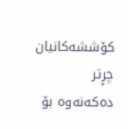كۆششه‌كانیان چڕتر ده‌كه‌نه‌وه‌ بۆ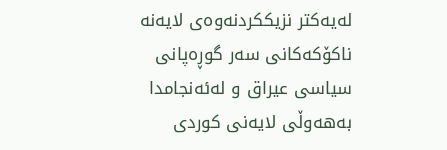له‌یه‌كتر نزیككردنه‌وه‌ی لایه‌نه‌ ناكۆكه‌كانی سه‌ر گوڕه‌پانی سیاسی عیراق و له‌ئه‌نجامدا به‌هه‌وڵی لایه‌نی كوردی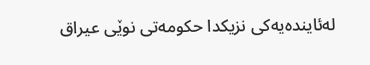له‌ئاینده‌یه‌كی نزیكدا حكومه‌تی نوێی عیراق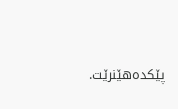پێكده‌هێنرێت.